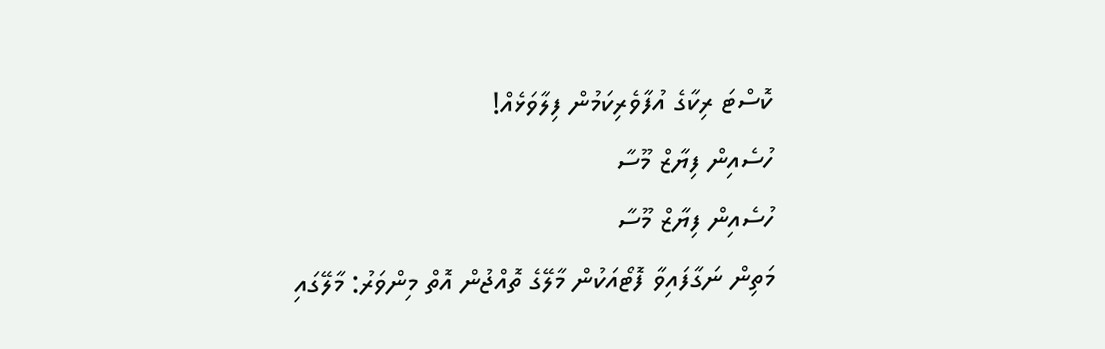ކޮސްޓަ ރިކާގެ އުފާވެރިކަމުން ފިލާވަޅެއް!
ހުސެއިން ފިޔާޒް މޫސާ
ހުސެއިން ފިޔާޒް މޫސާ
މަތިން ނަގާފައިވާ ފޮޓޯއަކުން މާލޭގެ ތޮއްޖުން އޮތް މިންވަރު: މާލޭގައި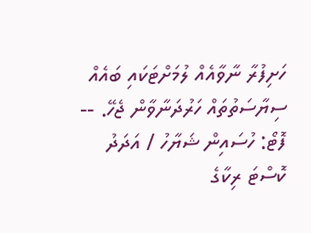ހަށިފުރާ ނާވާއެއް ލުމަށްޓަކައި ބައެއް ސިޔާސަތުތައް ހަރުދަނާވާން ޖެހޭ. -- ފޮޓޯ: ހުސައިން ޝަޔާހު / އަދަދު
ކޮސްޓަ ރިކާގެ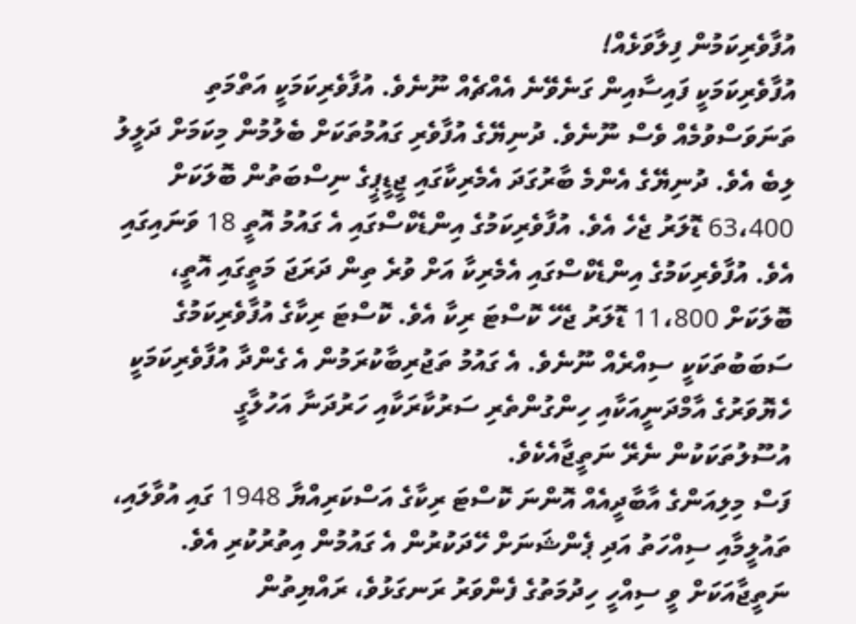އުފާވެރިކަމުން ފިލާވަޅެއް!
އުފާވެރިކަމަކީ ފައިސާއިން ގަނެވޭނެ އެއްޗެއް ނޫނެވެ. އުފާވެރިކަމަކީ އަތްމަތި ތަނަވަސްވުމެއް ވެސް ނޫނެވެ. ދުނިޔޭގެ އުފާވެރި ގައުމުތަކަށް ބެލުމުން މިކަމަށް ދަލީލު ލިބެ އެވެ. ދުނިޔޭގެ އެންމެ ބާރުގަދަ އެމެރިކާގައި ޖީޑީޕީގެ ނިސްބަތުން ބޮލަކަށް 63،400 ޑޮލަރު ޖެހެ އެވެ. އުފާވެރިކަމުގެ އިންޑެކްސްގައި އެ ގައުމު އޮތީ 18 ވަނައިގައި އެވެ. އުފާވެރިކަމުގެ އިންޑެކްސްގައި އެމެރިކާ އަށް ވުރެ ތިން ދަރަޖަ މަތީގައި އޮތީ، ބޮލަކަށް 11،800 ޑޮލަރު ޖެހޭ ކޮސްޓަ ރިކާ އެވެ. ކޮސްޓަ ރިކާގެ އުފާވެރިކަމުގެ ސަބަބުތަކަކީ ސިއްރެއް ނޫނެވެ. އެ ގައުމު ތަޖުރިބާކުރަމުން އެ ގެންދާ އުފާވެރިކަމަކީ ހެޔޮވަރުގެ އާމްދަނީއަކާއި ހިންގުންތެރި ސަރުކާރަކާއި ހަރުދަނާ އަހުލާގީ އުސޫލުތަކަކުން ނެރޭ ނަތީޖާއެކެވެ.
ފަސް މިލިއަންގެ އާބާދީއެއް އޮންނަ ކޮސްޓަ ރިކާގެ އަސްކަރިއްޔާ 1948 ގައި އުވާލައި، ތައުލީމާއި ސިއްހަތު އަދި ޕެންޝަނަށް ހޭދަކުރުން އެ ގައުމުން އިތުރުކުރި އެވެ. ނަތީޖާއަކަށް ވީ ސިއްހީ ހިދުމަތުގެ ފެންވަރު ރަނގަޅުވެ، ރައްޔިތުން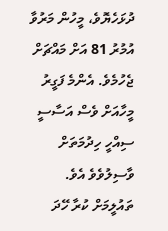ދުޅަހެޔޮވެ، މީހުން މަރުވާ އުމުރު 81 އަށް މައްޗަށް ޖެހުމެވެ. އެންމެ ފަގީރު މީހާއަށް ވެސް އަސާސީ ސިއްހީ ހިދުމަތަށް ވާސިލުވެވެ އެވެ.
ތައުލީމަށް ކުރާ ހޭދަ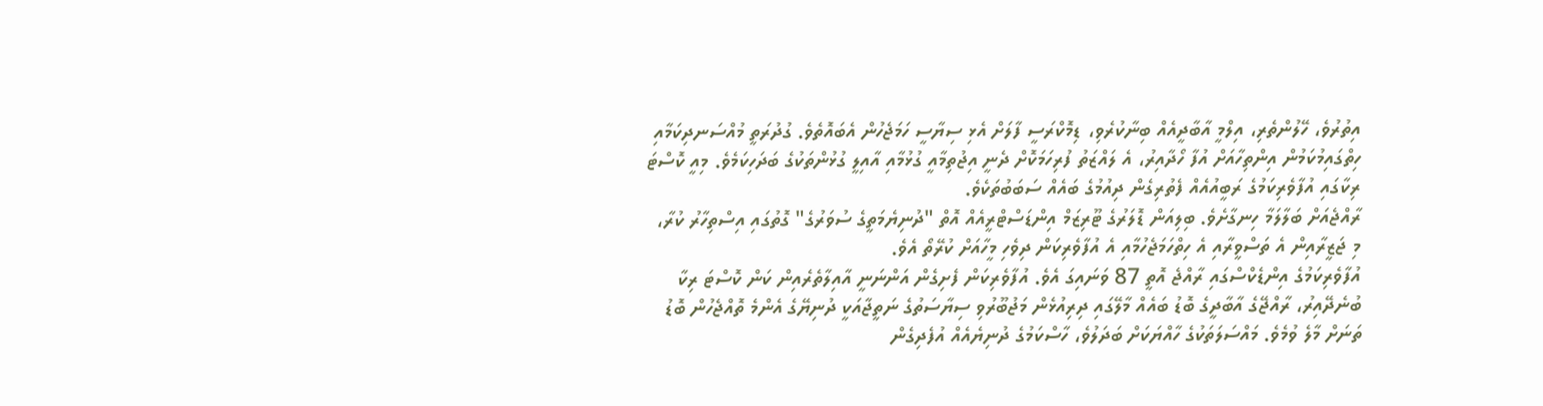އިތުރުވެ، ހޭލުންތެރި، އިލްމީ އާބާދީއެއް ބިނާކުރެވި، ޑިމޮކްރަސީ ފާލަށް އެޅި ސިޔާސީ ހަމަޖެހުން އެބައޮތެވެ. ގުދުރަތީ މުއްސަނދިކަމާއި ހިތްގައިމުކަމުން އިންތިހާއަށް އުފާ ހޯދާއިރު، އެ ލައްޒަތު ފުރިހަމަކޮށް ދެނީ އިޖުތިމާއީ ގުޅުމާއި އާއިލީ ގުޅުންތަކުގެ ބަދަހިކަމެވެ. މިއީ ކޮސްޓަ ރިކާގައި އުފާވެރިކަމުގެ ރަބީއުއެއް ފެތުރިގެން ދިއުމުގެ ބައެއް ސަބަބުތަކެވެ.
ރާއްޖެއަށް ބަލާލަމާ ހިނގާށެވެ. ބިލިއަން ޑޮލަރުގެ ޓޫރިޒަމް އިންޑަސްޓްރީއެއް އޮތް "ދުނިޔެމަތީގެ ސުވަރުގެ" ގޮތުގައި އިސްތިހާރު ކުރާ، މި ޖަޒީރާއިން އެ ތަސްވީރާއި އެ ހިތްހަމަޖެހުމާއި އެ އުފާވެރިކަން ދިވެހި މީހާއަށް ކުރޭތޯ އެވެ.
އުފާވެރިކަމުގެ އިންޑެކްސްގައި ރާއްޖެ އޮތީ 87 ވަނައިގަ އެވެ. އުފާވެރިކަން ފެށިގެން އަންނަނީ އާއިލާތެރެއިން ކަން ކޮސްޓަ ރިކާ ބުނެދޭއިރު، ރާއްޖޭގެ އާބާދީގެ ބޮޑު ބައެއް މާލޭގައި ދިރިއުޅެން މަޖުބޫރުވި ސިޔާސަތުގެ ނަތީޖާއަކީ ދުނިޔޭގެ އެންމެ ތޮއްޖެހުން ބޮޑު ތަނަށް މާލެ ވުމެވެ. މައްސަލަތަކުގެ ހާއްޔަކަށް ބަދަލުވެ، ހާސްކަމުގެ ދުނިޔެއެއް އުފެދިގެން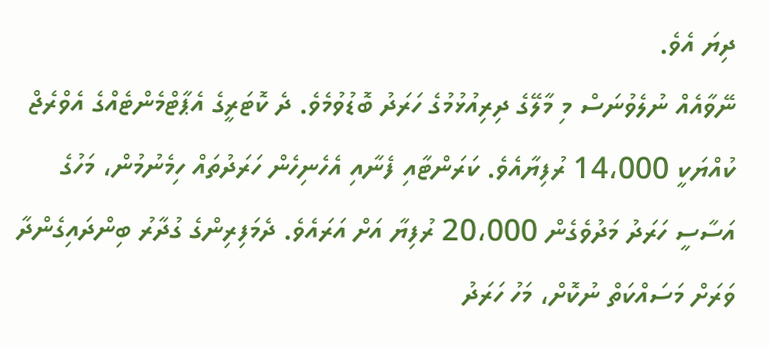ދިޔަ އެވެ.
ނޭވާއެއް ނުލެވުނަސް މި މާލޭގެ ދިރިއުޅުމުގެ ހަރަދު ބޮޑުވުމެވެ. ދެ ކޮޓަރީގެ އެޕާޓްމެންޓެއްގެ އެވްރެޖް ކުއްޔަކީ 14،000 ރުފިޔާއެވެ. ކަރަންޓާއި ފެނާއި އެހެނިހެން ހަރަދުތައް ހިމެނުމުން، މަހުގެ އަސާސީ ހަރަދު މަދުވެގެން 20،000 ރުފިޔާ އަށް އަރައެވެ. ދެމަފިރިންގެ ގުދާރު ބިންދައިގެންދާ ވަރަށް މަސައްކަތް ނުކޮށް، މަހު ހަރަދު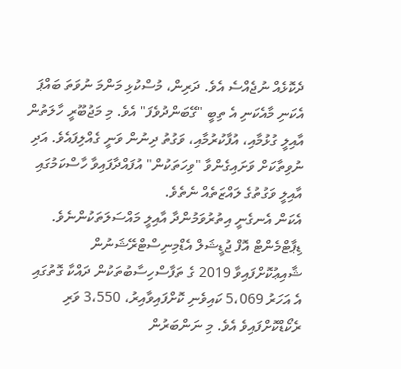ދެކޮޅެއް ނުޖެއްސެ އެވެ. ދަރިން، މުސްކުޅި މަންމަ ނުވަތަ ބައްޕަ އެކަނި މާއެކަނި އެ ތިބީ "ގޭބަންދުވެފަ" އެވެ. މި މަޖުބޫރީ ހާލަތުން އާއިލީ ގުޅުމާއި، އުފާކުރުމާއި، ވަގުތު ދިނުން ވަނީ ގެއްލިފައެވެ. އަދި ނުވިތާކަށް ވަށައިގެންވާ "ވިހަތަކުން" އުފައްދާފައިވާ ހާސްކަމުގައި އާއިލީ ވަގުތުގެ ލައްޒަތެއް ނެތެވެ.
އެކަން އެނގެނީ އިތުރުވަމުންދާ އާއިލީ މައްސަލަތަކުންނެވެ. ޑިޕާޓްމެންޓް އޮފް ޖުޑީޝަލް އެޑްމިނިސްޓްރޭޝަނުން ޝާއިޢުކޮށްފައިވާ 2019 ގެ ތަފާސްހިސާބުތަކުން ދައްކާ ގޮތުގައި އެ އަހަރު 5،069 ކައިވެނި ކޮށްފައިވާއިރު، 3،550 ވަރި ރެކޯޑްކޮށްފައިވެ އެވެ. މި ނަންބަރުން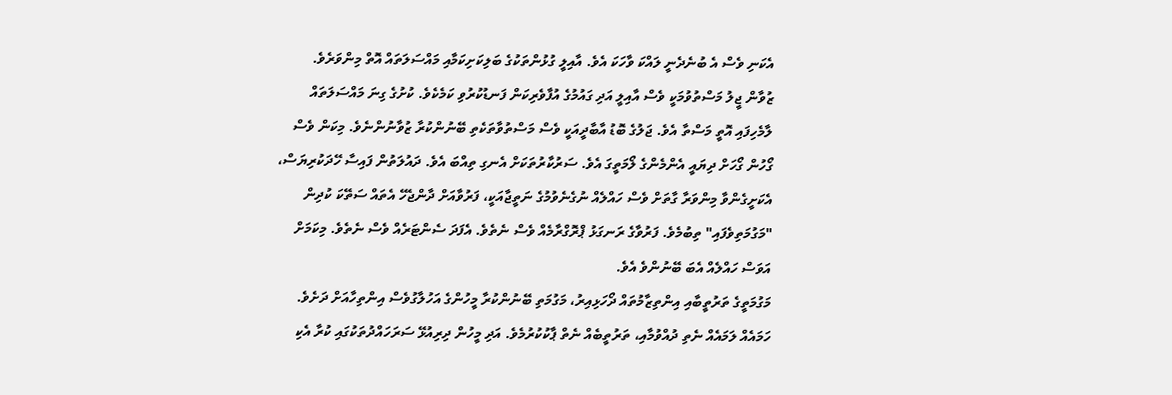އެކަނި ވެސް އެ ބުނެދެނީ ލައްކަ ވާހަކަ އެވެ. އާއިލީ ގުޅުންތަކުގެ ބަލިކަށިކަމާއި މައްސަލަތައް އޮތް މިންވަރެވެ.
ޒުވާން ޖީލު މަސްތުވުމަކީ ވެސް އާއިލީ އަދި ގައުމުގެ އުފާވެރިކަން ފަނޑުކުރުވި ކަމެކެވެ. ކުށުގެ ގިނަ މައްސަލަތައް ލާމެހިފައި އޮތީ މަސްތާ އެވެ. ޖަލުގެ ބޮޑު އާބާދީއަކީ ވެސް މަސްތުވާތަކެތި ބޭނުންކުރާ ޒުވާނުންނެވެ. މިކަން ވެސް ގޯހުން ގޯހަށް ދިޔައީ އެންމެންގެ ލޯމަތީގަ އެވެ. ސަރުކާރުތަކަށް އެނގި ތިއްބަ އެވެ. ދައުލަތުން ފައިސާ ހޭދަކުރިޔަސް، އެކަށީގެންވާ މިންވަރާ ގާތަށް ވެސް ހައްލެއް ނުގެނެވުމުގެ ނަތީޖާއަކީ، ފަރުވާއަށް ދާންޖެހޭ އެތައް ސަތޭކަ ކުދިން "މަގުމަތިވެފައި" ތިބުމެވެ. ފަރުވާގެ ރަނގަޅު ޕްރޮގްރާމެއް ވެސް ނެތެވެ. އެފަދަ ސެންޓަރެއް ވެސް ނެތެވެ. މިކަމަށް އަވަސް ހައްލެއް އެބަ ބޭނުންވެ އެވެ.
މަގުމަތީގެ ތަރުތީބާއި އިންތިޒާމުތައް ދޯހަޅިއިރު، މަގުމަތި ބޭނުންކުރާ މީހުންގެ އަހުލާގުވެސް އިންތިހާއަށް ދަށެވެ. ހަމައެއް ލަމައެއް ނެތި ދުއްވުމާއި، ތަރުތީބެއް ނެތް ޕާކުކުރުމެވެ. އަދި މީހުން ދިރިއުޅޭ ސަރަހައްދުތަކުގައި ކުރާ އެކި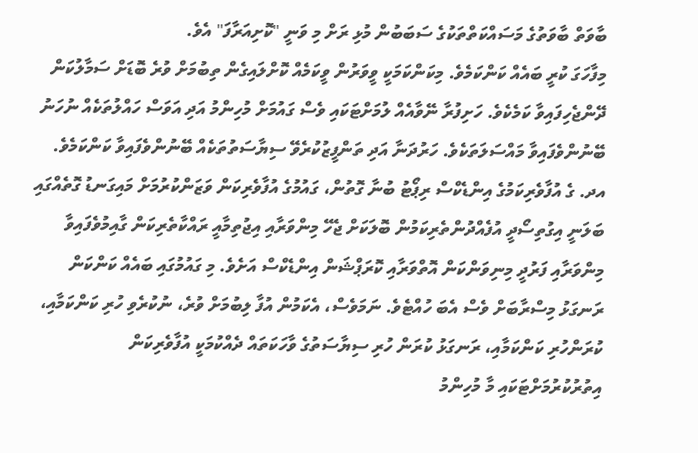ބާވަތް ބާވަތުގެ މަސައްކަތްތަކުގެ ސަބަބުން މުޅި ރަށް މި ވަނީ "ކޮށިއަރާފަ" އެވެ.
މިފާހަގަ ކުރީ ބައެއް ކަންކަމެވެ. މިކަންކަމަކީ ވީވަރުން ވީކަމެއް ކޮށްލައިގެން ތިބުމަށް ވުރެ ބޮޑަށް ސަމާލުކަން ދޭންޖެހިފައިވާ ކަމެކެވެ. ހަށިފުރާ ނޭވާއެއް ލުމަށްޓަކައި ވެސް ގައުމަށް މުހިންމު އަދި އަވަސް ހައްލުތަކެއް ނުހަނު ބޭނުންވެފައިވާ މައްސަލަތަކެވެ. ހަރުދަނާ އަދި ތަންފީޒުކުރެވޭ ސިޔާސަތުތަކެއް ބޭނުންވެފައިވާ ކަންކަމެވެ.
އދ. ގެ އުފާވެރިކަމުގެ އިންޑެކްސް ރިޕޯޓު ބުނާ ގޮތުން، ގައުމުގެ އުފާވެރިކަން ވަޒަންކުރުމަށް މައިގަނޑު ގޮތެއްގައި ބަލަނީ އިގުތިސޯދީ އުފެއްދުންތެރިކަމުން ބޮލަކަށް ޖެހޭ މިންވަރާއި އިޖުތިމާއީ ރައްކާތެރިކަން ގާއިމުވެފައިވާ މިންވަރާއި ފަރުދީ މިނިވަންކަން އޮތްވަރާއި ކޮރަޕްޝަން އިންޑެކްސް އަށެވެ. މި ގައުމުގައި ބައެއް ކަންކަން ރަނގަޅު މިސްރާބަށް ވެސް އެބަ ހުއްޓެވެ. ނަމަވެސް، އެކަމުން އުފާ ލިބުމަށް ވުރެ، ނުކުރެވި ހުރި ކަންކަމާއި، ކުރަންހުރި ކަންކަމާއި، ރަނގަޅު ކުރަން ހުރި ސިޔާސަތުގެ ވާހަކަތައް ދެއްކުމަކީ އުފާވެރިކަން އިތުރުކުރުމަށްޓަކައި މާ މުހިންމު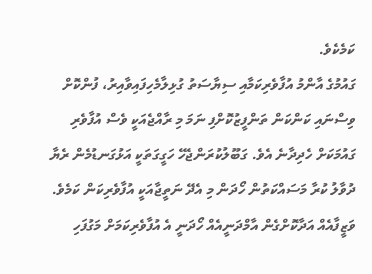ކަމެކެވެ.
ގައުމުގެ އާންމު އުފާވެރިކަމާއި ސިޔާސަތު ގުޅިލާމެހިފައިވާއިރު، ފުންކޮށް ވިސްނައި ކަންކަން ތަންފީޒުކޮށްފި ނަމަ މި ރާއްޖެއަކީ ވެސް އުފާވެރި ގައުމަކަށް ހެދިދާނެ އެވެ. ގަބޫލުކުރަންޖެހޭ ހަގީގަތަކީ އަޅުގަނޑުމެން ރެޔާ ދުވާލު ކުރާ މަސައްކަތުން ހޯދަން މި އެދޭ ނަތީޖާއަކީ އުފާވެރިކަން ކަމެވެ. ވަޒީފާއެއް އަދާކޮށްގެން އާމްދަނީއެއް ހޯދަނީ އެ އުފާވެރިކަމަށް މަގުފަހި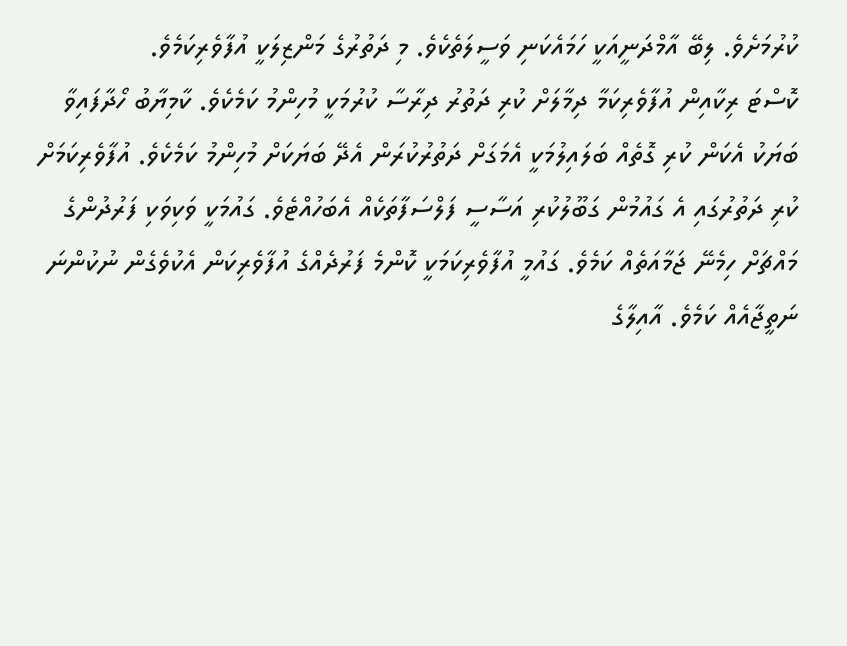ކުރުމަށެވެ. ލިބޭ އާމްދަނީއަކީ ހަމައެކަނި ވަސީލަތެކެވެ. މި ދަތުރުގެ މަންޒިލަކީ އުފާވެރިކަމެވެ.
ކޮސްޓަ ރިކާއިން އުފާވެރިކަމާ ދިމާލަށް ކުރި ދަތުރު ދިރާސާ ކުރުމަކީ މުހިންމު ކަމެކެވެ. ކާމިޔާބު ހޯދާފައިވާ ބަޔަކު އެކަން ކުރި ގޮތެއް ބަލައިލުމަކީ އެމަގަށް ދަތުރުކުރަން އެދޭ ބަޔަކަށް މުހިންމު ކަމެކެވެ. އުފާވެރިކަމަށް ކުރި ދަތުރުގައި އެ ގައުމުން ގަބޫލުކުރި އަސާސީ ފަލްސަފާތަކެއް އެބަހުއްޓެވެ. ގައުމަކީ ވަކިވަކި ފަރުދުންގެ މައްޗަށް ހިމެނޭ ޖަމާއަތެއް ކަމެވެ. ގައުމީ އުފާވެރިކަމަކީ ކޮންމެ ފަރުދެއްގެ އުފާވެރިކަން އެކުވެގެން ނުކުންނަ ނަތީޖާއެއް ކަމެވެ. އާއިލާގެ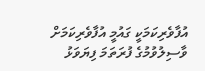އުފާވެރިކަމަކީ ގައުމީ އުފާވެރިކަމަށް ވާސިލުވުމުގެ ފުރަތަމަ ފިޔަވަޅު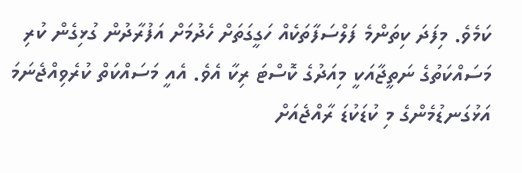ކަމެވެ. މިފަދަ ކިތަންމެ ފަލްސަފާތަކެއް ހަގީގަތަށް ހެދުމަށް އަފުރާދުން ގުޅިގެން ކުރި މަސައްކަތުގެ ނަތީޖާއަކީ މިއަދުގެ ކޮސްޓަ ރިކާ އެވެ. އެއީ މަސައްކަތް ކުރެވިއްޖެނަމަ އަޅުގަނޑުމެންގެ މި ކުޑަކުޑަ ރާއްޖެއަށް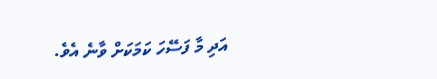އަދި މާ ފަސޭހަ ކަމަކަށް ވާނެ އެވެ.